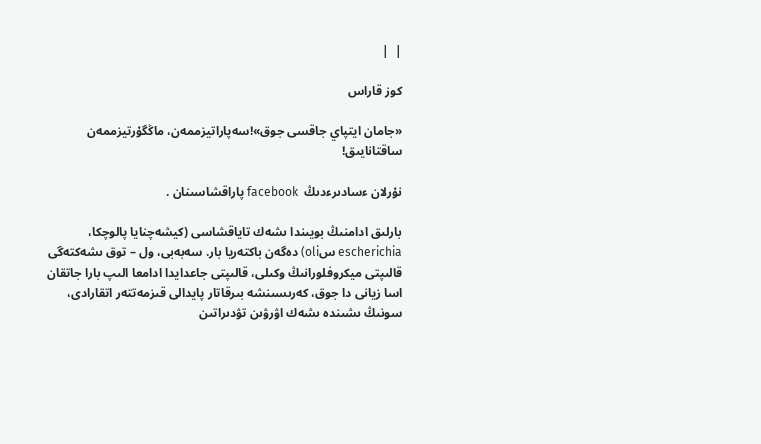|  |

كوز قاراس

«جامان ايتپاي جاقسى جوق»!سەپاراتيزممەن، ماڭگۇرتيزممەن ساقتانايىق!

نۇرلان ءسادىرءدىڭ  facebook پاراقشاسىنان .

بارلىق ادامنىڭ بويىندا ىشەك تاياقشاسى (كيشەچنايا پالوچكا، escherichia سoli) دەگەن باكتەريا بار. سەبەبى، ول – توق ىشەكتەگى قالىپتى ميكروفلورانىڭ وكىلى، قالىپتى جاعدايدا ادامعا الىپ بارا جاتقان اسا زيانى دا جوق، كەرىسىنشە بىرقاتار پايدالى قىزمەتتەر اتقارادى، سونىڭ ىشىندە ىشەك اۋرۋىن تۋدىراتىن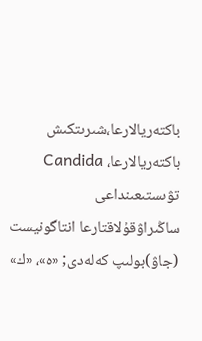باكتەريالارعا،شىرىتكىش باكتەريالارعا، Candida تۋىستىعىنداعى ساڭىراۋقۇلاقتارعا انتاگونيست (جاۋ)بولىپ كەلەدى; «ە»، «ك»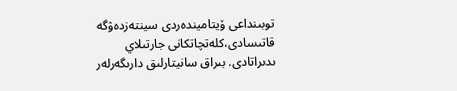توبىنداعى ۆيتاميندەردى سينتەزدەۋگە قاتىسادى،كلەتچاتكانى جارتىلاي ىدىراتادى. بىراق سانيتارلىق دارىگەرلەر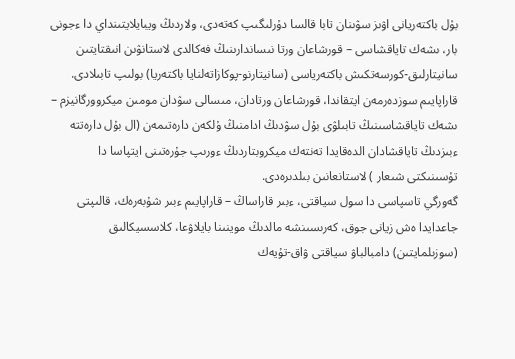بۇل باكتەريانى اۋىز سۋىنان تابا قالسا دۇرلىگىپ كەتەدى، ولاردىڭ ويبايلايتىنداي دا ءجونى بار، ىشەك تاياقشاسى – قورشاعان ورتا نىساندارىنىڭ فەكالدى لاستانۋىن انىقتايتىن سانيتارلىق-كورسەتكىش باكتەرياسى (سانيتارنو-پوكازاتەلنايا باكتەريا) بولىپ تابىلادى. قاراپايىم سوزدەرمەن ايتقاندا، قورشاعان ورتادان، مىسالى سۋدان مومىن ميكروورگانيزم – ىشەك تاياقشاسىنىڭ تابىلۋى بۇل سۋدىڭ ادامنىڭ ۇلكەن دارەتىمەن (ال بۇل دارەتتە ءبىزدىڭ تاياقشادان الدەقايدا تەنتەك ميكروبتاردىڭ ءورىپ جۇرەتىنى ايتپاسا دا تۇسىنىكتى شىعار ) لاستانعانىن بىلدىرەدى.
گەورگي تاسپاسى دا سول سياقتى، ءبىر قاراساڭ – قاراپايىم ءبىر شۇبەرەك، قالىپتى جاعدايدا ەش زيانى جوق، كەرىسىنشە مالدىڭ موينىنا بايلاۋعا، كلاسسيكالىق (سوزىلمايتىن) دامبالباۋ سياقتى ۋاق-تۇيەك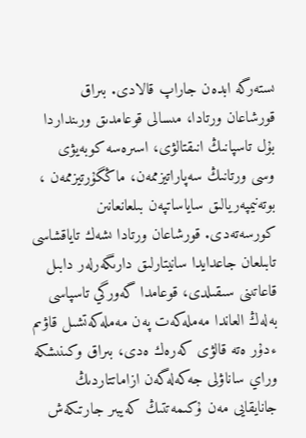ىستەرگە ابدەن جاراپ قالادى. بىراق قورشاعان ورتادا، مىسالى قوعامدىق ورىنداردا بۇل تاسپانىڭ انىقتالۋى، اسىرەسە كوبەيۋى وسى ورتانىڭ سەپاراتيزممەن، ماڭگۇرتيزممەن ، بوتەنيمپەريالىق ساياساتپەن بىلعانعانىن كورسەتەدى. قورشاعان ورتادا ىشەك تاياقشاسى تابىلعان جاعدايدا سانيتارلىق دارىگەرلەر دابىل قاعاتىنى سىقىلدى، قوعامدا گەورگي تاسپاسى بەلەڭ العاندا مەملەكەت پەن مەملەكەتشىل قاۋىم ءدۇر ەتە قالۋى كەرەك ەدى، بىراق وكىنىشكە وراي ساناۋلى جەكەلەگەن ازاماتتاردىڭ جانايقايى مەن ۇكىمەتتىڭ كەيبىر جارتىكەش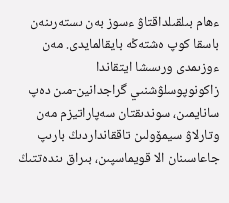ءھام بىلقىلداقتاۋ ءسوز بەن ىستەرىنەن باسقا كوپ ەشتەڭە بايقالمايدى. مەن ءوزىمدى ورىسشا ايتقاندا زاكونوپوسلۋشنىي گراجدانين-مىن دەپ سانايمىن، سوندىقتان سەپاراتيزم مەن وتارلاۋ سيمۆولىن تاققانداردىڭ بارىپ جاعاسىنان الا قويماسپىن، بىراق ىندەتتىڭ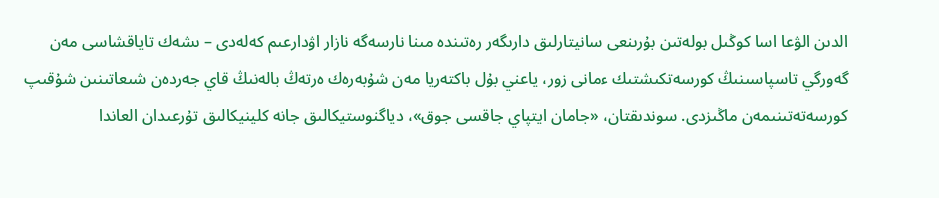الدىن الۋعا اسا كوڭىل بولەتىن بۇرىنعى سانيتارلىق دارىگەر رەتىندە مىنا نارسەگە نازار اۋدارعىم كەلەدى – ىشەك تاياقشاسى مەن گەورگي تاسپاسىنىڭ كورسەتكىشتىك ءمانى زور، ياعني بۇل باكتەريا مەن شۇبەرەك ەرتەڭ بالەنىڭ قاي جەردەن شىعاتىنىن شۇقىپ كورسەتەتىنىمەن ماڭىزدى. سوندىقتان، «جامان ايتپاي جاقسى جوق»، دياگنوستيكالىق جانە كلينيكالىق تۇرعىدان العاندا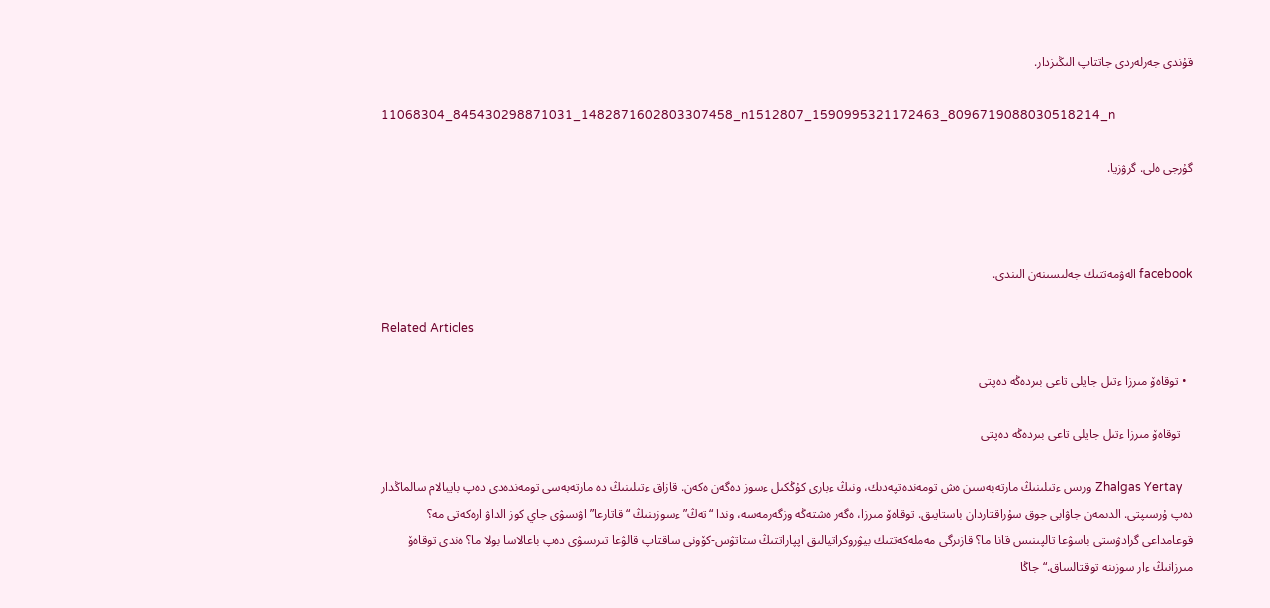قۇندى جەرلەردى جاتتاپ الىڭىزدار.

11068304_845430298871031_1482871602803307458_n1512807_1590995321172463_8096719088030518214_n

گۇرجى ەلى. گرۋزيا.



facebook الەۋمەتتىك جەلىسىنەن الىندى.

Related Articles

  • توقاەۆ مىرزا ءتىل جايلى تاعى بىردەڭە دەپتى

    توقاەۆ مىرزا ءتىل جايلى تاعى بىردەڭە دەپتى

    Zhalgas Yertay ورىس ءتىلىنىڭ مارتەبەسىن ەش تومەندەتپەدىك، ونىڭ ءبارى كۇڭكىل ءسوز دەگەن ەكەن. قازاق ءتىلىنىڭ دە مارتەبەسى تومەندەدى دەپ بايبالام سالماڭدار دەپ ۇرسىپتى. الدىمەن جاۋابى جوق سۇراقتاردان باستايىق. توقاەۆ مىرزا، ەگەر ەشتەڭە وزگەرمەسە، وندا “تەڭ” ءسوزىنىڭ “قاتارعا” اۋىسۋى جاي كوز الداۋ ارەكەتى مە؟ قوعامداعى گرادۋستى باسۋعا تالپىنىس قانا ما؟ قازىرگى مەملەكەتتىك بيۋروكراتيالىق اپپاراتتىڭ ستاتۋس-كۆونى ساقتاپ قالۋعا تىرىسۋى دەپ باعالاسا بولا ما؟ ەندى توقاەۆ مىرزانىڭ ءار سوزىنە توقتالساق.“جاڭا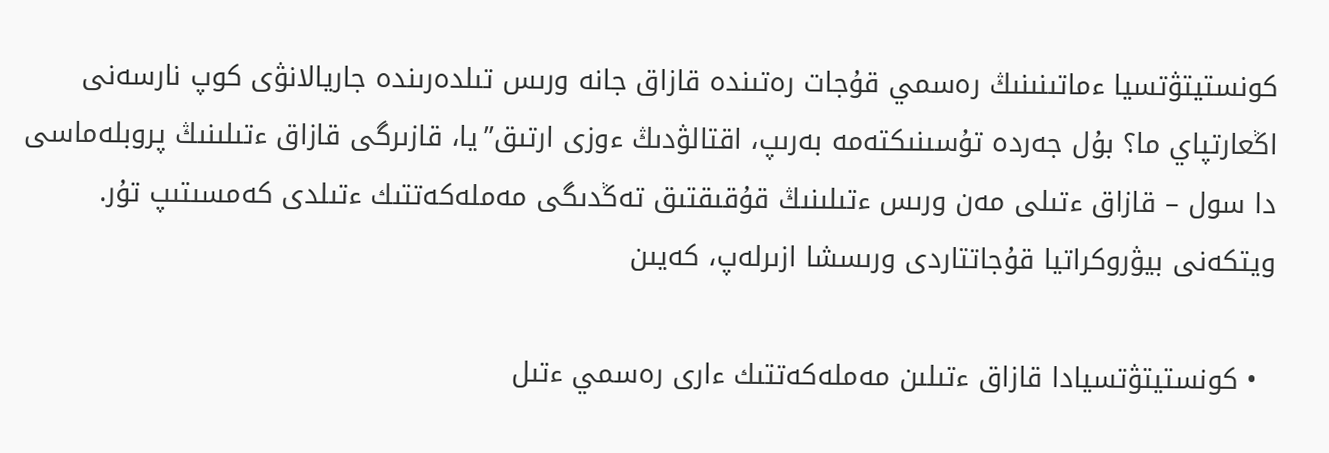كونستيتۋتسيا ءماتىنىنىڭ رەسمي قۇجات رەتىندە قازاق جانە ورىس تىلدەرىندە جاريالانۋى كوپ نارسەنى اڭعارتپاي ما؟ بۇل جەردە تۇسىنىكتەمە بەرىپ، اقتالۋدىڭ ءوزى ارتىق”يا، قازىرگى قازاق ءتىلىنىڭ پروبلەماسى دا سول – قازاق ءتىلى مەن ورىس ءتىلىنىڭ قۇقىقتىق تەڭدىگى مەملەكەتتىك ءتىلدى كەمسىتىپ تۇر. ويتكەنى بيۋروكراتيا قۇجاتتاردى ورىسشا ازىرلەپ، كەيىن

  • كونستيتۋتسيادا قازاق ءتىلىن مەملەكەتتىك ءارى رەسمي ءتىل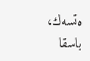ەتسەك، باسقا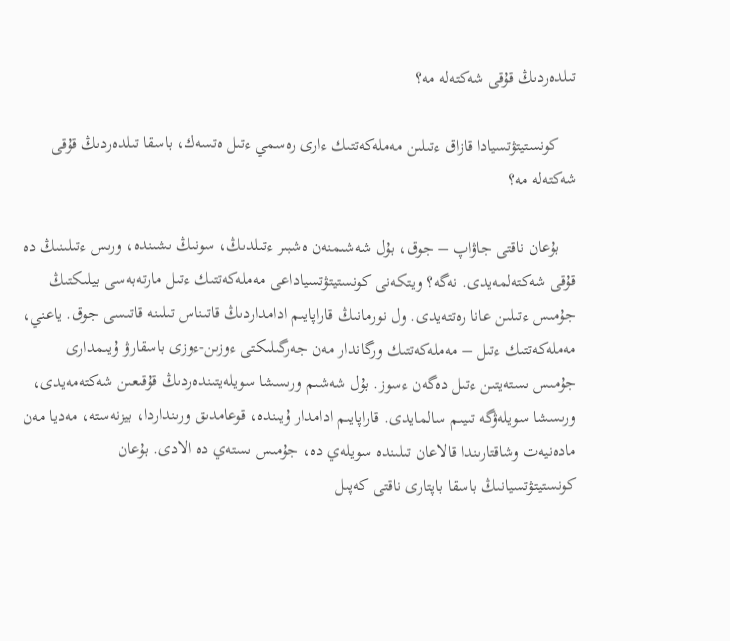تىلدەردىڭ قۇقى شەكتەلە مە؟

    كونستيتۋتسيادا قازاق ءتىلىن مەملەكەتتىك ءارى رەسمي ءتىل ەتسەك، باسقا تىلدەردىڭ قۇقى شەكتەلە مە؟

    بۇعان ناقتى جاۋاپ – جوق، بۇل شەشىمنەن ەشبىر ءتىلدىڭ، سونىڭ ىشىندە، ورىس ءتىلىنىڭ دە قۇقى شەكتەلمەيدى. نەگە؟ ويتكەنى كونستيتۋتسياداعى مەملەكەتتىك ءتىل مارتەبەسى بيلىكتىڭ جۇمىس ءتىلىن عانا رەتتەيدى. ول نورمانىڭ قاراپايىم ادامداردىڭ قاتىناس تىلىنە قاتىسى جوق. ياعني، مەملەكەتتىك ءتىل – مەملەكەتتىك ورگاندار مەن جەرگىلىكتى ءوزىن-ءوزى باسقارۋ ۇيىمدارى جۇمىس ىستەيتىن ءتىل دەگەن ءسوز. بۇل شەشىم ورىسشا سويلەيتىندەردىڭ قۇقىعىن شەكتەمەيدى، ورىسشا سويلەۋگە تىيىم سالمايدى. قاراپايىم ادامدار ۇيىندە، قوعامدىق ورىنداردا، بيزنەستە، مەديا مەن مادەنيەت وشاقتارىندا قالاعان تىلىندە سويلەي دە، جۇمىس ىستەي دە الادى. بۇعان كونستيتۋتسيانىڭ باسقا باپتارى ناقتى كەپىل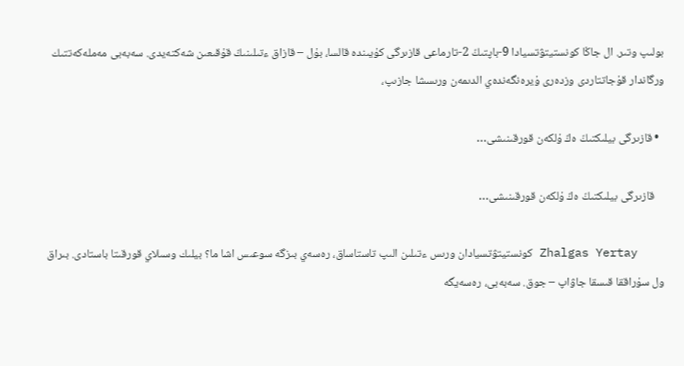بولىپ وتىر. ال جاڭا كونستيتۋتسيادا 9-باپتىڭ 2-تارماعى قازىرگى كۇيىندە قالسا، بۇل – قازاق ءتىلىنىڭ قۇقىعىن شەكتەيدى. سەبەبى مەملەكەتتىك ورگاندار قۇجاتتاردى وزدەرى ۇيرەنگەندەي الدىمەن ورىسشا جازىپ،

  • قازىرگى بيلىكتىڭ ەڭ ۇلكەن قورقىنىشى…

    قازىرگى بيلىكتىڭ ەڭ ۇلكەن قورقىنىشى…

    Zhalgas Yertay كونستيتۋتسيادان ورىس ءتىلىن الىپ تاستاساق، رەسەي بىزگە سوعىس اشا ما؟ بيلىك وسىلاي قورقىتا باستادى. بىراق ول سۇراققا قىسقا جاۋاپ – جوق. سەبەبى، رەسەيگە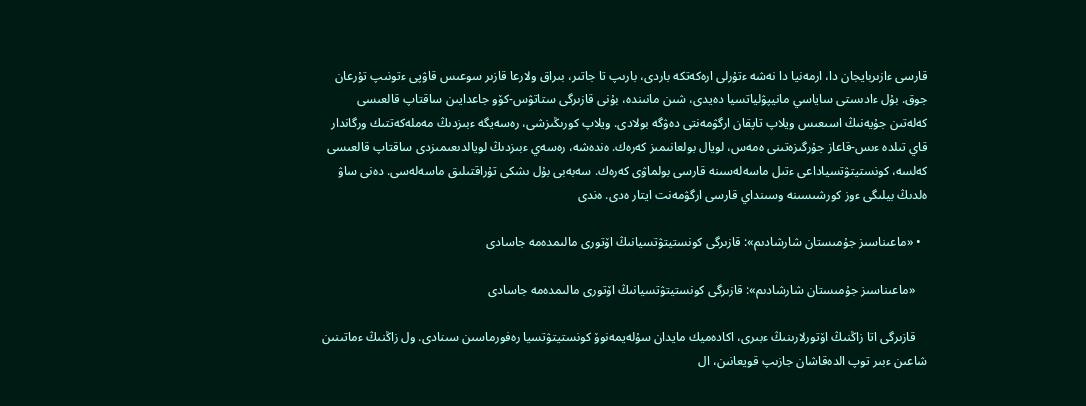قارسى ءازىربايجان دا، ارمەنيا دا نەشە ءتۇرلى ارەكەتكە باردى، بارىپ تا جاتىر، بىراق ولارعا قازىر سوعىس قاۋپى ءتونىپ تۇرعان جوق. بۇل ءادىستى ساياسي مانيپۋلياتسيا دەيدى، شىن مانىندە، بۇنى قازىرگى ستاتۋس-كۆو جاعدايىن ساقتاپ قالعىسى كەلەتىن جۇيەنىڭ اسىعىس ويلاپ تاپقان ارگۋمەنتى دەۋگە بولادى. ويلاپ كورىڭىزشى، رەسەيگە ءبىزدىڭ مەملەكەتتىك ورگاندار قاي تىلدە ءىس-قاعاز جۇرگىزەتىنى ەمەس، لويال بولعانىمىز كەرەك. ەندەشە، رەسەي ءبىزدىڭ لويالدىعىمىزدى ساقتاپ قالعىسى كەلسە، كونستيتۋتسياداعى ءتىل ماسەلەسىنە قارسى بولماۋى كەرەك. سەبەبى بۇل ىشكى تۇراقتىلىق ماسەلەسى. دەنى ساۋ ەلدىڭ بيلىگى ءوز كورشىسىنە وسىنداي قارسى ارگۋمەنت ايتار ەدى. ەندى

  • «ماعىناسىز جۇمىستان شارشادىم»: قازىرگى كونستيتۋتسيانىڭ اۆتورى مالىمدەمە جاسادى

    «ماعىناسىز جۇمىستان شارشادىم»: قازىرگى كونستيتۋتسيانىڭ اۆتورى مالىمدەمە جاسادى

    قازىرگى اتا زاڭنىڭ اۆتورلارىنىڭ ءبىرى، اكادەميك مايدان سۇلەيمەنوۆ كونستيتۋتسيا رەفورماسىن سىنادى. ول زاڭنىڭ ءماتىنىن شاعىن ءبىر توپ الدەقاشان جازىپ قويعانىن، ال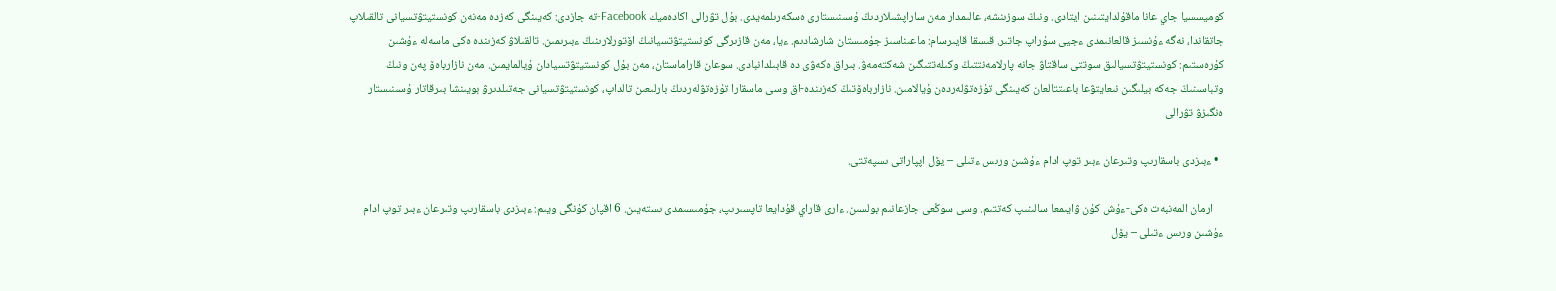كوميسسيا جاي عانا ماقۇلدايتىنىن ايتادى. ونىڭ سوزىنشە، عالىمدار مەن ساراپشىلاردىڭ ۇسىنىستارى ەسكەرىلمەيدى. بۇل تۋرالى اكادەميك Facebook-تە جازدى: كەيىنگى كەزدە مەنەن كونستيتۋتسيانى تالقىلاپ جاتقاندا، نەگە ءۇنسىز قالعانىمدى ءجيى سۇراپ جاتىر. قىسقا قايىرسام: ماعىناسىز جۇمىستان شارشادىم. ءيا، مەن قازىرگى كونستيتۋتسيانىڭ اۆتورلارىنىڭ ءبىرىمىن. تالقىلاۋ كەزىندە ەكى ماسەلە ءۇشىن كۇرەستىم: كونستيتۋتسيالىق سوتتى ساقتاۋ جانە پارلامەنتتىڭ وكىلەتتىگىن شەكتەمەۋ. بىراق ەكەۋى دە قابىلدانبادى. سوعان قاراماستان، مەن بۇل كونستيتۋتسيادان ۇيالمايمىن. مەن نازارباەۆ پەن ونىڭ وتباسىنىڭ جەكە بيلىگىن نىعايتۋعا باعىتتالعان كەيىنگى تۇزەتۋلەردەن ۇيالامىن. نازارباەۆتىڭ كەزىندە-اق وسى ماسقارا تۇزەتۋلەردىڭ بارلىعىن تالداپ، كونستيتۋتسيانى جەتىلدىرۋ بويىنشا بىرقاتار ۇسىنىستار ەنگىزۋ تۋرالى

  • ءبىزدى باسقارىپ وتىرعان ءبىر توپ ادام ءۇشىن ورىس ءتىلى – يۆل اپپاراتى ىسپەتتى.

    ارمان المەنبەت ەكى-ءۇش كۇن ۋايىمعا سالىنىپ كەتتىم. وسى سوڭعى جازعانىم بولسىن. ءارى قاراي قۇدايعا تاپسىرىپ، جۇمىسىمدى ىستەيىن. 6 اقپان كۇنگى ويىم: ءبىزدى باسقارىپ وتىرعان ءبىر توپ ادام ءۇشىن ورىس ءتىلى – يۆل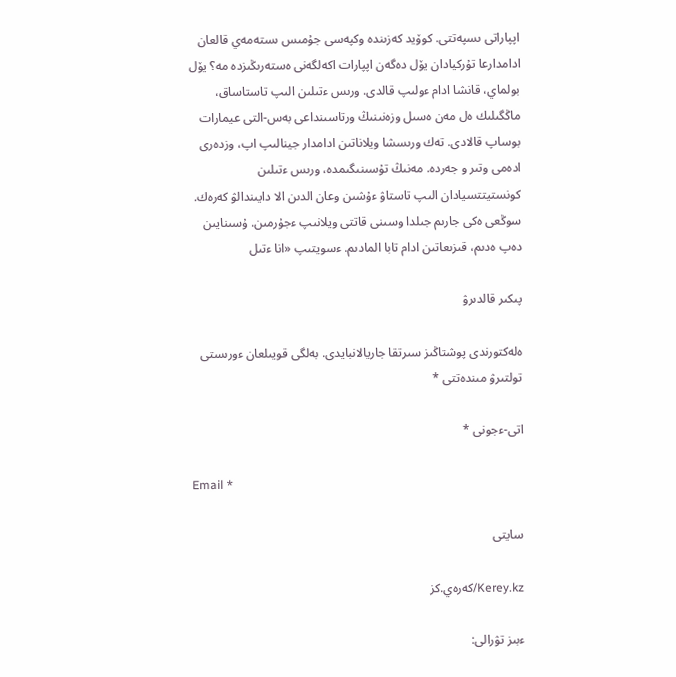اپپاراتى ىسپەتتى. كوۆيد كەزىندە وكپەسى جۇمىس ىستەمەي قالعان ادامدارعا تۇركيادان يۆل دەگەن اپپارات اكەلگەنى ەستەرىڭىزدە مە؟ يۆل بولماي، قانشا ادام ءولىپ قالدى. ورىس ءتىلىن الىپ تاستاساق، ماڭگىلىك ەل مەن ەسىل وزەنىنىڭ ورتاسىنداعى بەس-التى عيمارات بوساپ قالادى. تەك ورىسشا ويلاناتىن ادامدار جينالىپ اپ، وزدەرى ادەمى وتىر و جەردە. مەنىڭ تۇسىنىگىمدە، ورىس ءتىلىن كونستيتتسيادان الىپ تاستاۋ ءۇشىن وعان الدىن الا دايىندالۋ كەرەك. سوڭعى ەكى جارىم جىلدا وسىنى قاتتى ويلانىپ ءجۇرمىن. ۇسىنايىن دەپ ەدىم، قىزىعاتىن ادام تابا المادىم. ءسويتىپ «انا ءتىل

پىكىر قالدىرۋ

ەلەكتورندى پوشتاڭىز سىرتقا جاريالانبايدى. بەلگى قويىلعان ءورىستى تولتىرۋ مىندەتتى *

اتى-ءجونى *

Email *

سايتى

Kerey.kz/كەرەي.كز

ءبىز تۋرالى: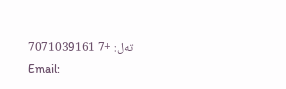تەل: +7 7071039161
Email: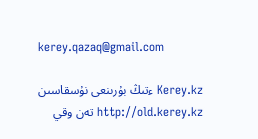kerey.qazaq@gmail.com

Kerey.kz ءتىڭ بۇرىنعى نۇسقاسىن http://old.kerey.kz تەن وقي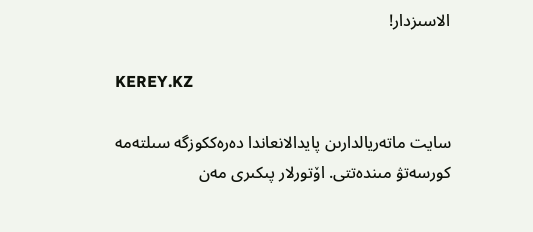الاسىزدار!

KEREY.KZ

سايت ماتەريالدارىن پايدالانعاندا دەرەككوزگە سىلتەمە كورسەتۋ مىندەتتى. اۆتورلار پىكىرى مەن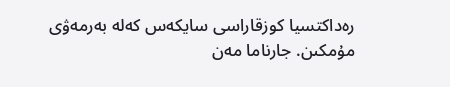رەداكتسيا كوزقاراسى سايكەس كەلە بەرمەۋى مۇمكىن. جارناما مەن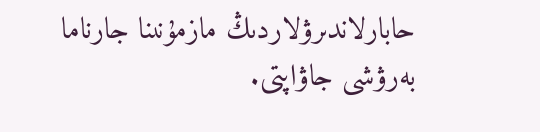حابارلاندىرۋلاردىڭ مازمۇنىنا جارناما بەرۋشى جاۋاپتى.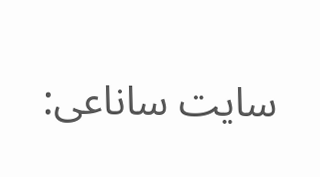سايت ساناعى: